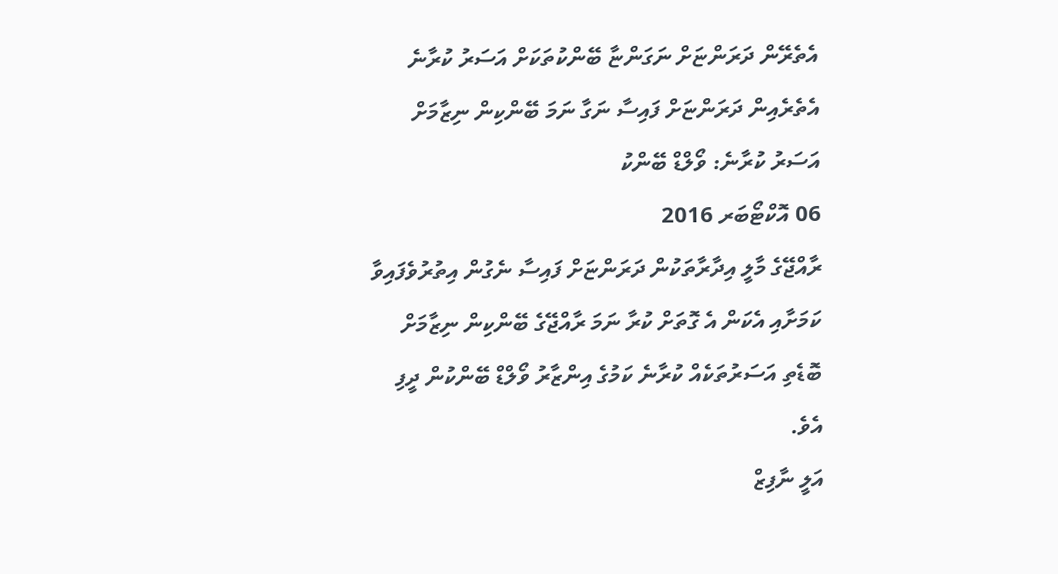އެތެރޭން ދަރަންޏަށް ނަގަންޏާ ބޭންކުތަކަށް އަސަރު ކުރާނެ
އެތެރެއިން ދަރަންޏަށް ފައިސާ ނަގާ ނަމަ ބޭންކިން ނިޒާމަށް އަސަރު ކުރާނެ: ވޯލްޑް ބޭންކު
06 އޮކްޓޯބަރ 2016
ރާއްޖޭގެ މާލީ އިދާރާތަކުން ދަރަންޏަށް ފައިސާ ނެގުން އިތުރުވެފައިވާ ކަމަށާއި އެކަން އެ ގޮތަށް ކުރާ ނަމަ ރާއްޖޭގެ ބޭންކިން ނިޒާމަށް ބޮޑެތި އަސަރުތަކެއް ކުރާނެ ކަމުގެ އިންޒާރު ވޯލްޑް ބޭންކުން ދީފި އެވެ.
އަލީ ނާފިޒް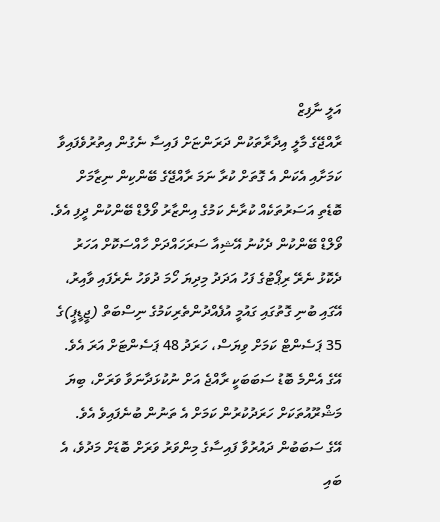އަލީ ނާފިޒް
ރާއްޖޭގެ މާލީ އިދާރާތަކުން ދަރަންޏަށް ފައިސާ ނެގުން އިތުރުވެފައިވާ ކަމަށާއި އެކަން އެ ގޮތަށް ކުރާ ނަމަ ރާއްޖޭގެ ބޭންކިން ނިޒާމަށް ބޮޑެތި އަސަރުތަކެއް ކުރާނެ ކަމުގެ އިންޒާރު ވޯލްޑް ބޭންކުން ދީފި އެވެ.
ވޯލްޑް ބޭންކުން ދެކުނު އޭޝިއާ ސަރަހައްދަށް ހާއްސަކޮށް އަހަރު ދެކޮޅު ނެރޭ ރިޕޯޓުގެ ފަހު އަދަދު މިދިޔަ ހޯމަ ދުވަހު ނެރެފައި ވާއިރު، އޭގައި ބުނި ގޮތުގައި ގައުމީ އުފެއްދުންތެރިކަމުގެ ނިސްބަތް (ޖީޑީޕީ)ގެ 35 ޕަސެންޓް ކަމަށް ވިޔަސް، ހަރަދު 48 ޕަސެންޓަށް އަރަ އެވެ. އޭގެ އެންމެ ބޮޑު ސަބަބަކީ ރާއްޖެ އަށް ނުކުޅަދާނަވާ ވަރަށް، ބިޔަ މަޝްރޫއުތަކަށް ހަރަދުކުރުން ކަމަށް އެ ތަނުން ބުނެފައިވެ އެވެ.
އޭގެ ސަބަބުން ދައުރުވާ ފައިސާގެ މިންވަރު ވަރަށް ބޮޑަށް މަދުވެ، އެ ބައި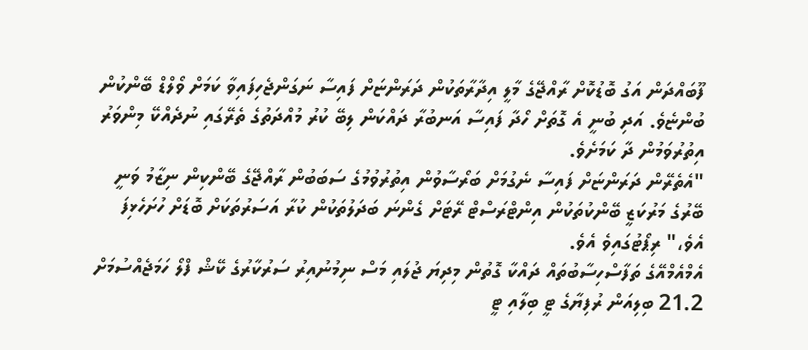ފޫބައްދަން އަގު ބޮޑުކޮށް ރާއްޖޭގެ މާލީ އިދާރާތަކުން ދަރަންޏަށް ފައިސާ ނަގަންޖެހިފައިވާ ކަމަށް ވޯލްޑް ބޭންކުން ބުންޏެވެ. އަދި ބުނީ އެ ގޮތަށް ހޯދާ ފައިސާ އަނބުރާ ދައްކަން ލިބޭ ކުރު މުއްދަތުގެ ތެރޭގައި ނުދެއްކޭ މިންވަރު އިތުރުވަމުން ދާ ކަމަށެވެ.
"އެތެރޭން ދަރަންޏަށް ފައިސާ ނެގުމަށް ބަރޯސާވުން އިތުރުވުމުގެ ސަބަބުން ރާއްޖޭގެ ބޭންކިން ނިޒާމު ވަނީ ބޭރުގެ މަރުކަޒީ ބޭންކުތަކުން އިންޓްރަސްޓް ރޭޓަށް ގެންނަ ބަދަލުތަކުން ކުރާ އަސަރުތަކަށް ބޮޑަށް ހުށަހެޅިފަ އެވެ،" ރިޕޯޓުގައިވެ އެވެ.
އެމްއެމްއޭގެ ތަފާސްހިސާބުތައް ދައްކާ ގޮތުން މިދިޔަ ޖުލައި މަސް ނިމުނުއިރު ސަރުކާރުގެ ކޭޝް ފްލޯ ހަމަޖެއްސުމަށް 21.2 ބިލިއަން ރުފިޔާގެ ޓީ ބިލާއި ޓީ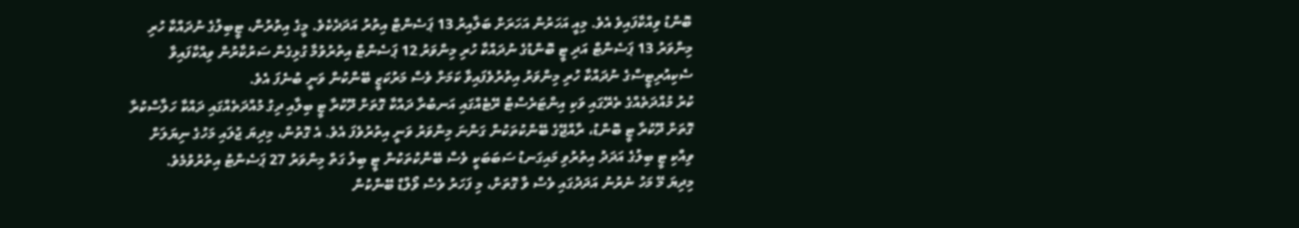ބޮންޑު ވިއްކާފައިވެ އެވެ. މިއީ އަހަރުން އަހަރަށް ބަލާއިރު 13 ޕަސެންޓް އިތުރު އަދަދެކެވެ. މީގެ އިތުރުން، ޓީބިލުގެ ނުދައްކާ ހުރި މިންވަރު 13 ޕަސެންޓް އަދި ޓީ ބޮންޑުގެ ނުދައްކާ ހުރި މިންވަރު 12 ޕަސެންޓް އިތުރުވުމާ ގުޅިގެން ސަރުކާރުން ވިއްކާފައިވާ ސެކިއުރިޓީސްގެ ނުދައްކާ ހުރި މިންވަރު އިތުރުވެފައިވާ ކަމަށް ވެސް މަރުކަޒީ ބޭންކުން ވަނީ ބުނެފަ އެވެ.
ކުރު މުއްދަތެއްގެ ތެރޭގައި ވަކި އިންޓަރެސްޓް ރޭޓެއްގައި އަނބުރާ ދައްކާ ގޮތަށް ދޫކުރާ ޓީ ބިލާއި ދިގު މުއްދަތެއްގައި ދައްކާ ހަލާސްކުރާ ގޮތަށް ދޫކުރާ ޓީ ބޮންޑު، ރާއްޖޭގެ ބޭންކުތަކުން ގަންނަ މިންވަރު ވަނީ އިތުރުވެފަ އެވެ. އެ ގޮތުން، މިދިޔަ ޖުލައި މަހުގެ ނިޔަލަށް ވިއްކި ޓީ ބިލުގެ އަދަދު އިތުރުވި މައިގަނޑު ސަބަބަކީ ވެސް ބޭންކުތަކުން ޓީ ބިލު ގަތް މިންވަރު 27 ޕަސެންޓު އިތުރުވުމެވެ.
މިދިޔަ މޭ މަހު ނެރުނު އަދަދުގައި ވެސް ވާ ގޮތަށް، މި ފަހަރު ވެސް ވޯލްޑް ބޭންކުން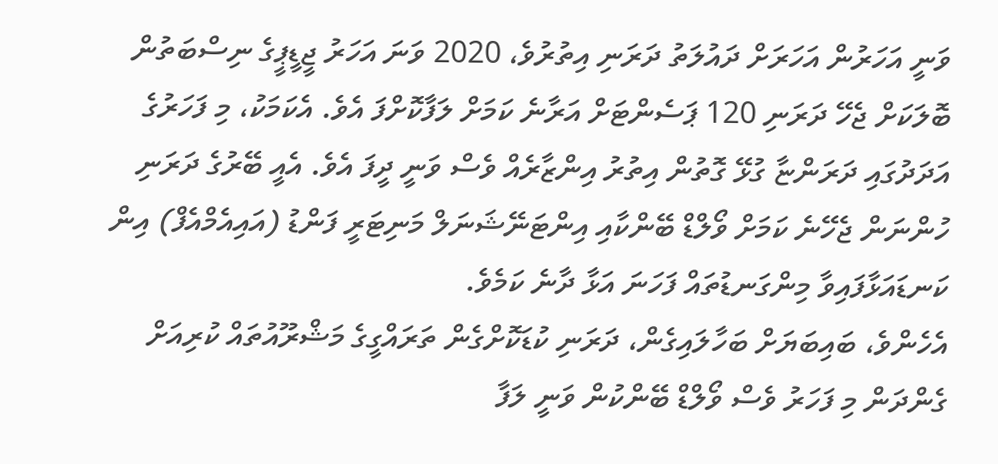ވަނީ އަހަރުން އަހަރަށް ދައުލަތު ދަރަނި އިތުރުވެ، 2020 ވަނަ އަހަރު ޖީޑީޕީގެ ނިސްބަތުން ބޮލަކަށް ޖެހޭ ދަރަނި 120 ޕަސެންޓަށް އަރާނެ ކަމަށް ލަފާކޮށްފަ އެވެ. އެކަމަކު، މި ފަހަރުގެ އަދަދުގައި ދަރަންޏާ ގުޅޭ ގޮތުން އިތުރު އިންޒާރެއް ވެސް ވަނީ ދީފަ އެވެ. އެއީ ބޭރުގެ ދަރަނި ހުންނަން ޖެހޭނެ ކަމަށް ވޯލްޑް ބޭންކާއި އިންޓަނޭޝަނަލް މަނިޓަރީ ފަންޑު (އައިއެމްއެފް) އިން ކަނޑައަޅާފައިވާ މިންގަނޑުތައް ފަހަނަ އަޅާ ދާނެ ކަމެވެ.
އެހެންވެ، ބައިބަޔަށް ބަހާލައިގެން، ދަރަނި ކުޑަކޮށްގެން ތަރައްގީގެ މަޝްރޫއުތައް ކުރިއަށް ގެންދަން މި ފަހަރު ވެސް ވޯލްޑް ބޭންކުން ވަނީ ލަފާ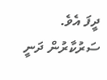ދީފަ އެވެ.
ސަރުކާރުން ދަނީ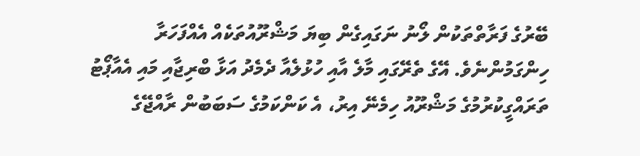ބޭރުގެ ފަރާތްތަކުން ލޯނު ނަގައިގެން ބިޔަ މަޝްރޫއުތަކެއް އެއްފަހަރާ ހިންގަމުންނެވެ. އޭގެ ތެރޭގައި މާލެ އާއި ހުޅުލެއާ ދެމެދު އަޅާ ބްރިޖާއި މައި އެއާޕޯޓު ތަރައްގީކުރުމުގެ މަޝްރޫއު ހިމެނޭ އިރު، އެ ކަންކަމުގެ ސަބަބުން ރާއްޖޭގެ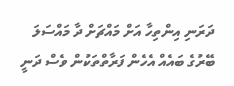ދަރަނި އިންތިހާ އަށް މައްޗަށް ދާ މައްސަލަ ބޭރުގެ ބައެއް އެހެން ފަރާތްތަކުން ވެސް ދަނީ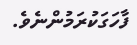ފާހަގަކުރަމުންނެވެ.